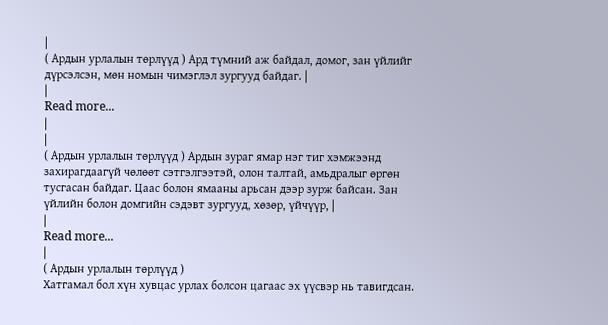|
( Ардын урлалын төрлүүд ) Ард түмний аж байдал, домог, зан үйлийг дүрсэлсэн, мөн номын чимэглэл зургууд байдаг. |
|
Read more...
|
|
( Ардын урлалын төрлүүд ) Ардын зураг ямар нэг тиг хэмжээнд захирагдаагүй чөлөөт сэтгэлгээтэй, олон талтай, амьдралыг өргөн тусгасан байдаг. Цаас болон ямааны арьсан дээр зурж байсан. Зан үйлийн болон домгийн сэдэвт зургууд, хөзөр, үйчүүр, |
|
Read more...
|
( Ардын урлалын төрлүүд )
Хатгамал бол хүн хувцас урлах болсон цагаас эх үүсвэр нь тавигдсан.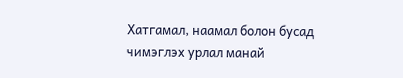Хатгамал, наамал болон бусад чимэглэх урлал манай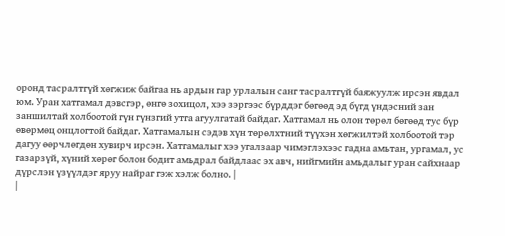оронд тасралтгүй хөгжиж байгаа нь ардын гар урлалын санг тасралтгүй баяжуулж ирсэн явдал юм. Уран хатгамал дэвсгэр, өнгө зохицол, хээ зэргээс бүрддэг бөгөөд эд бүгд үндэсний зан заншилтай холбоотой гүн гүнзгий утга агуулгатай байдаг. Хатгамал нь олон төрөл бөгөөд тус бүр өвөрмөц онцлогтой байдаг. Хатгамалын сэдэв хүн төрөлхтний түүхэн хөгжилтэй холбоотой тэр дагуу өөрчлөгдөн хувирч ирсэн. Хатгамалыг хээ угалзаар чимэглэхээс гадна амьтан, ургамал, ус газарзүй, хүний хөрөг болон бодит амьдрал байдлаас эх авч, нийгмийн амьдалыг уран сайхнаар дүрслэн үзүүлдэг яруу найраг гэж хэлж болно. |
|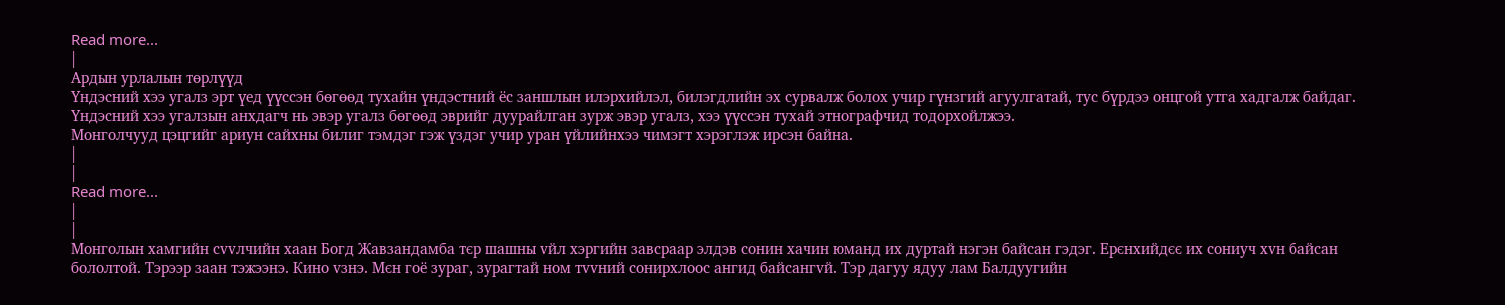Read more...
|
Ардын урлалын төрлүүд
Үндэсний хээ угалз эрт үед үүссэн бөгөөд тухайн үндэстний ёс заншлын илэрхийлэл, билэгдлийн эх сурвалж болох учир гүнзгий агуулгатай, тус бүрдээ онцгой утга хадгалж байдаг.
Үндэсний хээ угалзын анхдагч нь эвэр угалз бөгөөд эврийг дуурайлган зурж эвэр угалз, хээ үүссэн тухай этнографчид тодорхойлжээ.
Монголчууд цэцгийг ариун сайхны билиг тэмдэг гэж үздэг учир уран үйлийнхээ чимэгт хэрэглэж ирсэн байна.
|
|
Read more...
|
|
Монголын хамгийн сvvлчийн хаан Богд Жавзандамба тєр шашны vйл хэргийн завсраар элдэв сонин хачин юманд их дуртай нэгэн байсан гэдэг. Ерєнхийдєє их сониуч хvн байсан бололтой. Тэрээр заан тэжээнэ. Кино vзнэ. Мєн гоё зураг, зурагтай ном тvvний сонирхлоос ангид байсангvй. Тэр дагуу ядуу лам Балдуугийн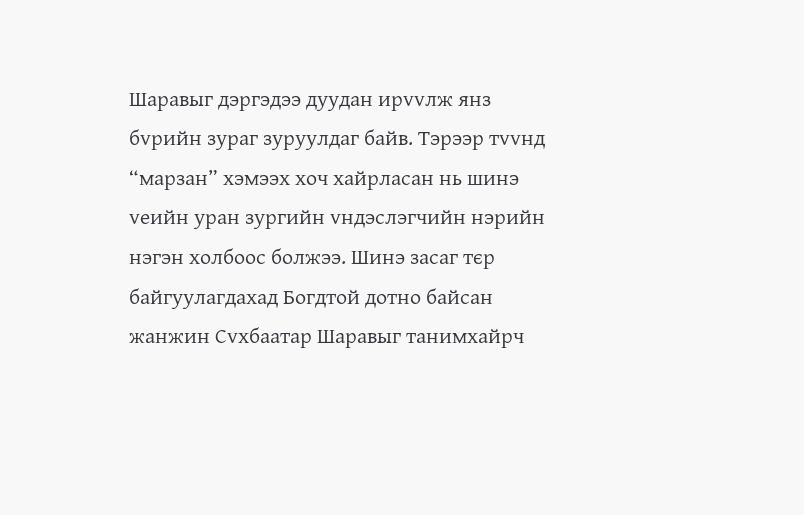Шаравыг дэргэдээ дуудан ирvvлж янз бvрийн зураг зуруулдаг байв. Тэрээр тvvнд “марзан” хэмээх хоч хайрласан нь шинэ vеийн уран зургийн vндэслэгчийн нэрийн нэгэн холбоос болжээ. Шинэ засаг тєр байгуулагдахад Богдтой дотно байсан жанжин Сvхбаатар Шаравыг танимхайрч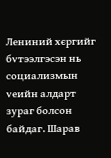Лениний хєргийг бvтээлгэсэн нь социализмын vеийн алдарт зураг болсон байдаг. Шарав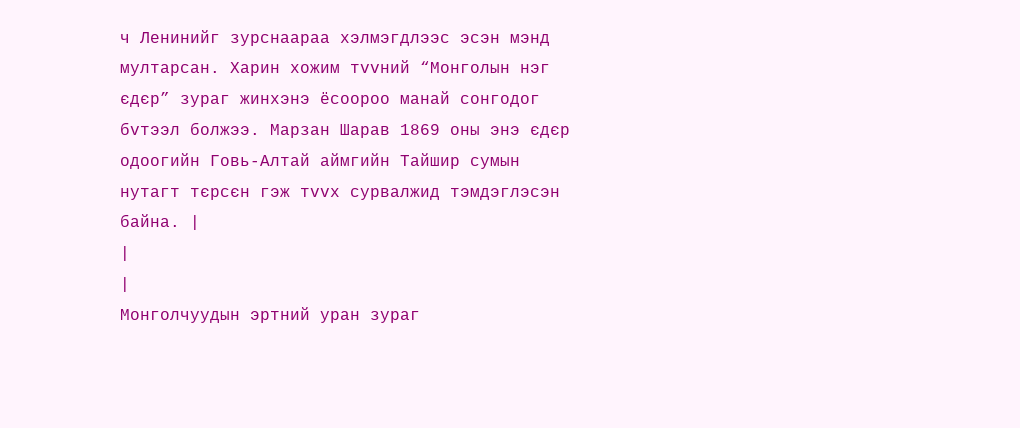ч Ленинийг зурснаараа хэлмэгдлээс эсэн мэнд мултарсан. Харин хожим тvvний “Монголын нэг єдєр” зураг жинхэнэ ёсоороо манай сонгодог бvтээл болжээ. Марзан Шарав 1869 оны энэ єдєр одоогийн Говь-Алтай аймгийн Тайшир сумын нутагт тєрсєн гэж тvvх сурвалжид тэмдэглэсэн байна. |
|
|
Монголчуудын эртний уран зураг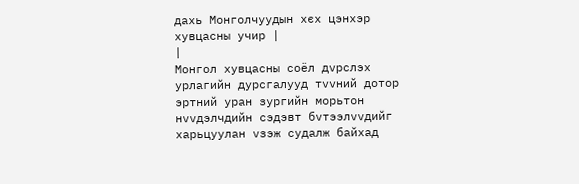дахь Монголчуудын хєх цэнхэр хувцасны учир |
|
Монгол хувцасны соёл дvрслэх урлагийн дурсгалууд тvvний дотор эртний уран зургийн морьтон нvvдэлчдийн сэдэвт бvтээлvvдийг харьцуулан vзэж судалж байхад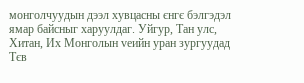монголчуудын дээл хувцасны єнгє бэлгэдэл ямар байсныг харуулдаг. Уйгур, Тан улс, Хитан, Их Монголын vеийн уран зургуудад Тєв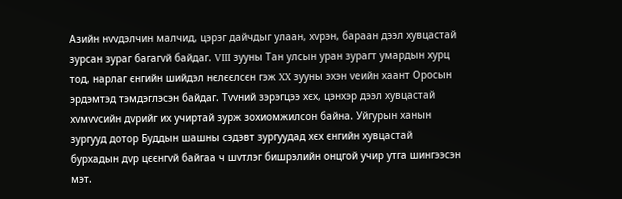Азийн нvvдэлчин малчид, цэрэг дайчдыг улаан, хvрэн, бараан дээл хувцастай зурсан зураг багагvй байдаг. VIII зууны Тан улсын уран зурагт умардын хурц тод, нарлаг єнгийн шийдэл нєлєєлсєн гэж XX зууны эхэн vеийн хаант Оросын эрдэмтэд тэмдэглэсэн байдаг. Тvvний зэрэгцээ хєх, цэнхэр дээл хувцастай хvмvvсийн дvрийг их учиртай зурж зохиомжилсон байна. Уйгурын ханын зургууд дотор Буддын шашны сэдэвт зургуудад хєх єнгийн хувцастай бурхадын дvр цєєнгvй байгаа ч шvтлэг бишрэлийн онцгой учир утга шингээсэн мэт.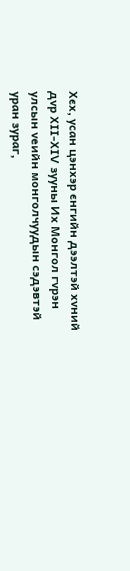Хєх, усан цэнхэр єнгийн дээлтэй хvний дvр ХII-ХIV зууны Их Монгол гvрэн улсын vеийн монголчуудын сэдэвтэй уран зураг,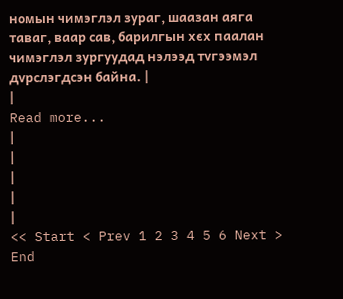номын чимэглэл зураг, шаазан аяга таваг, ваар сав, барилгын хєх паалан чимэглэл зургуудад нэлээд тvгээмэл дvрслэгдсэн байна. |
|
Read more...
|
|
|
|
|
<< Start < Prev 1 2 3 4 5 6 Next > End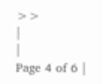>>
|
|
Page 4 of 6 |